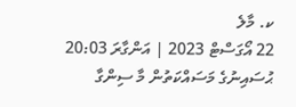ކ. މާލެ
22 އޯގަސްޓް 2023 | އަންގާރަ 20:03
ޙުސައިނުގެ މަސައްކަތުން މާ ސިންގާ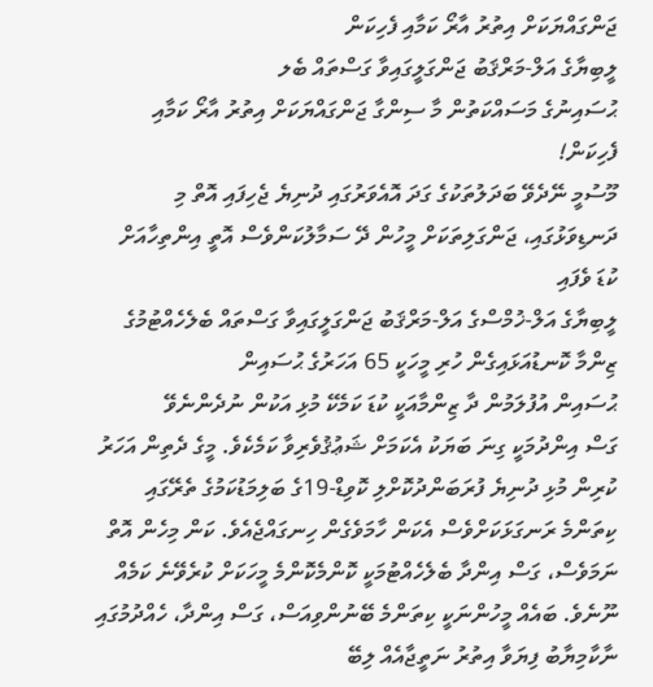ޖަންގައްޔަކަށް އިތުރު އާރޯ ކަމާއި ފެހިކަން
ލީބިޔާގެ އަލް-މަރްޤަބު ޖަންގަލީގައިވާ ގަސްތައް ބެލ
ޙުސައިނުގެ މަސައްކަތުން މާ ސިންގާ ޖަންގައްޔަކަށް އިތުރު އާރޯ ކަމާއި ފެހިކަން!
މޫސުމީ ނޭދެވޭ ބަދަލުތަކުގެ ގަދަ އޮއެވަރުގައި ދުނިޔެ ޖެހިފައި އޮތް މި ދަނޑިވަޅުގައި، ޖަންގަލިތަކަށް މީހުން ދޭ ސަމާލުކަންވެސް އޮތީ އިންތިހާއަށް ކުޑަ ވެފައި
ލީބިޔާގެ އަލް-ޚުމްސްގެ އަލް-މަރްޤަބު ޖަންގަލީގައިވާ ގަސްތައް ބެލެހެއްޓުމުގެ ޒިންމާ ކޮނޑުއަޅައިގެން ހުރި މީހަކީ 65 އަހަރުގެ ޙުސައިން
ޙުސައިން އުފުލަމުން ދާ ޒިންމާއަކީ ކުޑަ ކަމެކޭ މުޅި އަކުން ނުދެންނެވޭ
ގަސް އިންދުމަކީ ގިނަ ބަޔަކު އެކަމަށް ޝަޢުޤުވެރިވާ ކަމެކެވެ. މީގެ ދެތިން އަހަރު ކުރިން މުޅި ދުނިޔެ ފުރަބަންދުކޮށްލި ކޮވިޑް-19ގެ ބަލިމަޑުކަމުގެ ތެރޭގައި ކިތަންމެ ރަނގަޅަކަށްވެސް އެކަން ހާމަވެގެން ހިނގައްޖެއެވެ. ކަން މިހެން އޮތް ނަމަވެސް، ގަސް އިންދާ ބެލެހެއްޓުމަކީ ކޮންމެކޮންމެ މީހަކަށް ކުރެވޭނެ ކަމެއް ނޫނެވެ. ބައެއް މީހުންނަކީ ކިތަންމެ ބޭނުންވިއަސް، ގަސް އިންދާ، ހެއްދުމުގައި ނާކާމިޔާބު ފިޔަވާ އިތުރު ނަތީޖާއެއް ލިބޭ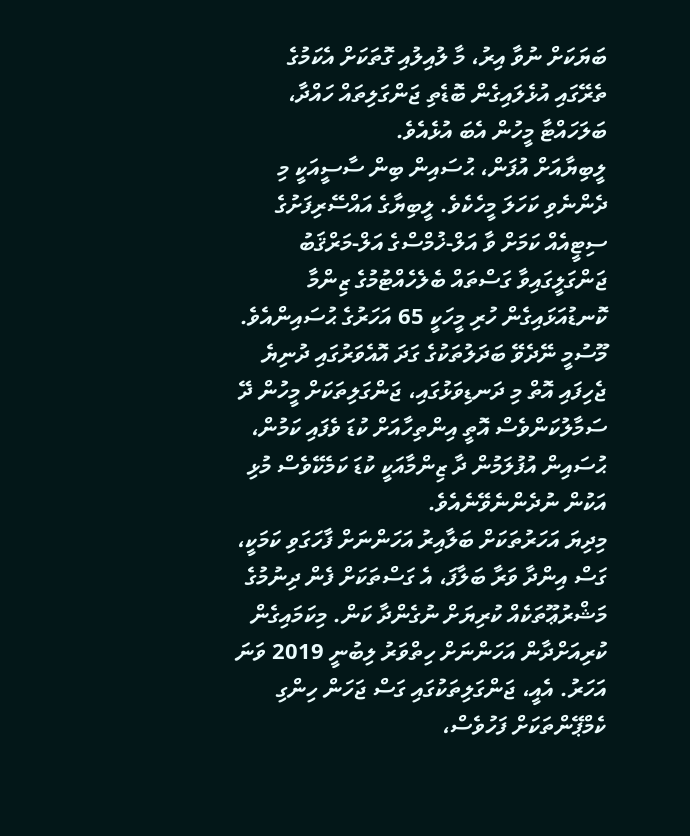ބަޔަކަށް ނުވާ އިރު، މާ ލުއިލުއި ގޮތަކަށް އެކަމުގެ ތެރޭގައި އުޅެލައިގެން ބޮޑެތި ޖަންގަލިތައް ހައްދާ، ބަލަހައްޓާ މީހުން އެބަ އުޅެއެވެ.
ލީބިޔާއަށް އުފަން، ޙުސައިން ބިން ސާސީއަކީ މި ދެންނެވި ކަހަލަ މީހެކެވެ. ލީބިޔާގެ އައްސޭރިފަށުގެ ސިޓީއެއް ކަމަށް ވާ އަލް-ޚުމްސްގެ އަލް-މަރްޤަބު ޖަންގަލީގައިވާ ގަސްތައް ބެލެހެއްޓުމުގެ ޒިންމާ ކޮނޑުއަޅައިގެން ހުރި މީހަކީ 65 އަހަރުގެ ޙުސައިންއެވެ. މޫސުމީ ނޭދެވޭ ބަދަލުތަކުގެ ގަދަ އޮއެވަރުގައި ދުނިޔެ ޖެހިފައި އޮތް މި ދަނޑިވަޅުގައި، ޖަންގަލިތަކަށް މީހުން ދޭ ސަމާލުކަންވެސް އޮތީ އިންތިހާއަށް ކުޑަ ވެފައި ކަމުން، ޙުސައިން އުފުލަމުން ދާ ޒިންމާއަކީ ކުޑަ ކަމެކޭވެސް މުޅި އަކުން ނުދެންނެވޭނެއެވެ.
މިދިޔަ އަހަރުތަކަށް ބަލާއިރު އަހަންނަށް ފާހަގަވި ކަމަކީ، ގަސް އިންދާ ވަރާ ބަލާފަ، އެ ގަސްތަކަށް ފެން ދިނުމުގެ މަޝްރުޢޫތަކެއް ކުރިޔަށް ނުގެންދާ ކަން. މިކަމައިގެން ކުރިއަށްދާން އަހަންނަށް ހިތްވަރު ލިބުނީ 2019 ވަނަ އަހަރު. އެއީ، ޖަންގަލިތަކުގައި ގަސް ޖަހަން ހިންގި ކެމްޕޭންތަކަށް ފަހުވެސް،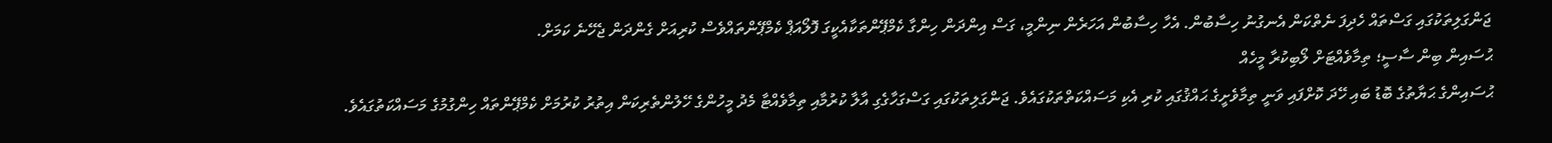ޖަންގަލިތަކުގައި ގަސްތައް ހެދިފަ ނެތްކަން އެނގުނު ހިސާބުން. އެހާ ހިސާބުން އަހަރެން ނިންމީ، ގަސް އިންދަން ހިންގާ ކެމްޕޭންތަކާއެކީގަ ފޮލޯއަޕް ކެމްޕޭންތައްވެސް ކުރިއަށް ގެންދަން ޖެހޭނެ ކަމަށް.
ޙުސައިން ބިން ސާސީ؛ ތިމާވެއްޓަށް ލޯބިކުރާ މީހެއް
ޙުސައިންގެ ޙަޔާތުގެ ބޮޑު ބައި ހޭދަ ކޮށްފައި ވަނީ ތިމާވެށީގެ ޙައްޤުގައި ކުރި އެކި މަސައްކަތްތަކުގައެވެ. ޖަންގަލިތަކުގައި ގަސްގަހާގެގި އާލާ ކުރުމާއި ތިމާވެއްޓާ މެދު މީހުންގެ ހޭލުންތެރިކަން އިތުރު ކުރުމަށް ކެމްޕޭންތައް ހިންގުމުގެ މަސައްކަތުގައެވެ.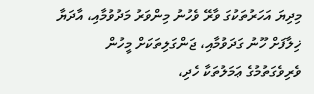މިދިޔަ އަހަރުތަކުގަ ވާރޭ ވެހުނު މިންވަރު މަދުވުމާއި، އާދަޔާ ޚިލާފަށް ހޫނު ގަދަވުމާއި، ޖަންގަލިތަކަށް މީހުން ވެރިވެގަތުމުގެ ޢަމަލުތަކާ ހެދި،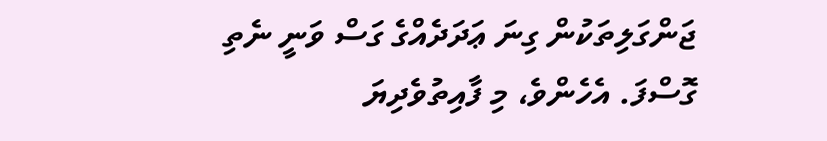ޖަންގަލިތަކުން ގިނަ ޢަދަދެއްގެ ގަސް ވަނީ ނެތި ގޮސްފަ. އެހެންވެ، މި ފާއިތުވެދިޔަ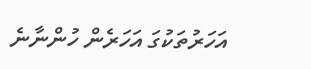އަހަރުތަކުގަ އަހަރެން ހުންނާނެ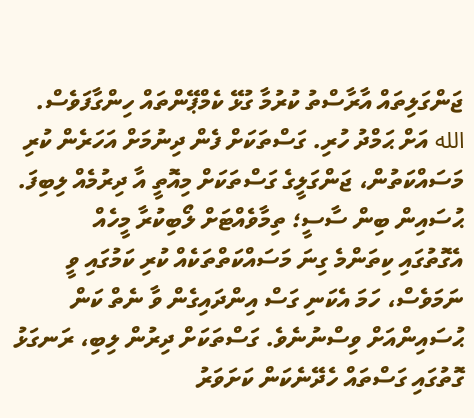ޖަންގަލިތައް އާރާސްތު ކުރުމާ ގުޅޭ ކެމްޕޭންތައް ހިންގާފަވެސް. الله އަށް ޙަމްދު ހުރި. ގަސްތަކަށް ފެން ދިނުމަށް އަހަރެން ކުރި މަސައްކަތުން، ޖަންގަލީގެ ގަސްތަކަށް މިއޮތީ އާ ދިރުމެއް ލިބިފަ.
ޙުސައިން ބިން ސާސީ؛ ތިމާވެއްޓަށް ލޯބިކުރާ މީހެއް
އެގޮތުގައި ކިތަންމެ ގިނަ މަސައްކަތްތަކެއް ކުރި ކަމުގައި ވީ ނަމަވެސް، ހަމަ އެކަނި ގަސް އިންދައިގެން ވާ ނެތް ކަން ޙުސައިންއަށް ވިސްނުނެވެ. ގަސްތަކަށް ދިރުން ލިބި، ރަނގަޅު ގޮތުގައި ގަސްތައް ހެދޭނެކަން ކަށަވަރު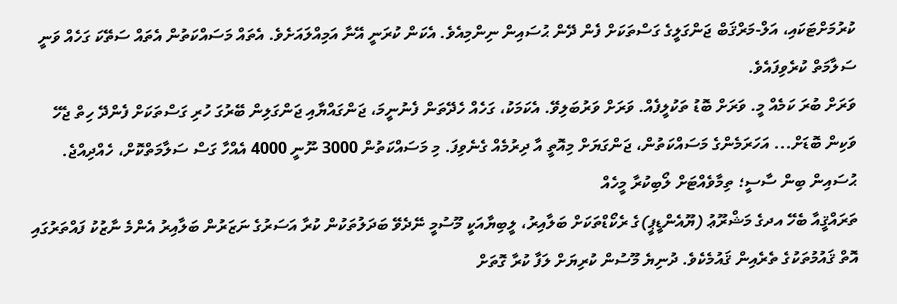ކުރުމަށްޓަކައި، އަލް-މަރްޤަބް ޖަންގަލީގެ ގަސްތަކަށް ފެން ދޭން ޙުސައިން ނިންމިއެވެ. އެކަން ކުރަނީ އޭނާ އަމިއްލައަށެވެ. އެތައް މަސައްކަތުން އެތައް ސަތޭކަ ގަހެއް ވަނީ ސަލާމަތް ކުރެވިފައެވެ.
ވަރަށް ބުރަ ކަމެއް މީ. ވަރަށް ބޮޑު ތަކުލީފެއް. ވަރަށް ވަރުބަލިވޭ. އެކަމަކު، ގަހެއް ހެދޭތަން ފެނުނީމަ، ޖަންގައްޔާއި ޖަންގަލިން ބޭރުގަ ހުރި ގަސްތަކަށް ފެންދޭ ހިތް ޖެހޭ ވަކިން ބޮޑަށް... އަހަރަމެންގެ މަސައްކަތުން، ޖަންގަޔަށް މިއޮތީ އާ ދިރުމެއް ގެނެވިފަ. މި މަސައްކަތުން 3000 ނޫނީ 4000 އެއްހާ ގަސް ސަލާމަތްކޮށް، ހެއްދިއްޖެ.
ޙުސައިން ބިން ސާސީ؛ ތިމާވެއްޓަށް ލޯބިކުރާ މީހެއް
ތަރައްޤީއާ ބެހޭ އދގެ މަޝްރޫޢު (ޔޫއެންޑީޕީ)ގެ ރެކޯޑްތަކަށް ބަލާއިރު، ލީބިޔާއަކީ މޫސުމީ ނޭދެވޭ ބަދަލުތަކުން ކުރާ އަސަރުގެ ނަޒަރުން ބަލާއިރު އެންމެ ނާޒުކު ފައްތަރުގައި އޮތް ޤައުމުތަކުގެ ތެރެއިން ޤައުމެކެވެ. ދުނިޔެ މޫސުން ކުރިޔަށް ލަފާ ކުރާ ގޮތަށް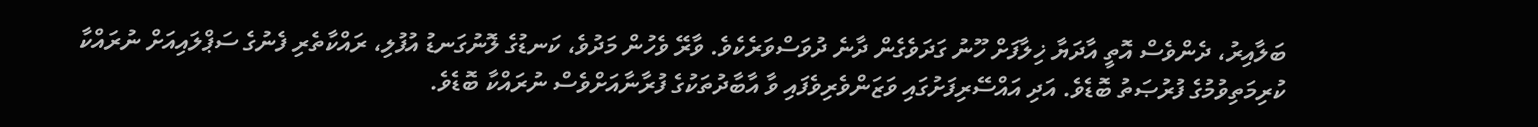ބަލާއިރު، ދެންވެސް އޮތީ އާދަޔާ ޚިލާފަށް ހޫނު ގަދަވެގެން ދާނެ ދުވަސްވަރެކެވެ. ވާރޭ ވެހުން މަދުވެ، ކަނޑުގެ ލޮނުގަނޑު އުފުލި، ރައްކާތެރި ފެނުގެ ސަޕްލައިއަށް ނުރައްކާ ކުރިމަތިވުމުގެ ފުރުޞަތު ބޮޑެވެ. އަދި އައްސޭރިފަށުގައި ވަޒަންވެރިވެފައި ވާ އާބާދުތަކުގެ ފުރާނާއަށްވެސް ނުރައްކާ ބޮޑެވެ.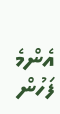އެންމެ ފަހުން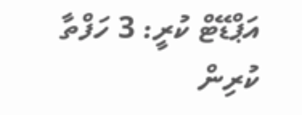އަޕްޑޭޓް ކުރީ: 3 ހަފްތާ ކުރިން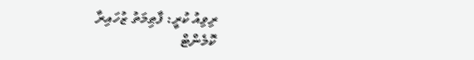ރިވިއު ކުރީ: ފާޠިމަތު ޒުހައިރާ
ކޮމެންޓް